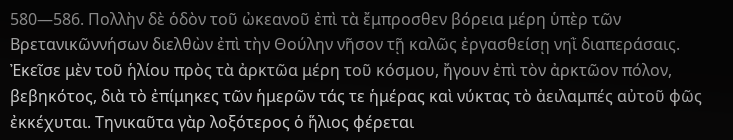580—586. Πολλὴν δὲ ὁδὸν τοῦ ὠκεανοῦ ἐπὶ τὰ ἔμπροσθεν βόρεια μέρη ὑπὲρ τῶν Βρετανικῶννήσων διελθὼν ἐπὶ τὴν Θούλην νῆσον τῇ καλῶς ἐργασθείσῃ νηῒ διαπεράσαις. Ἐκεῖσε μὲν τοῦ ἡλίου πρὸς τὰ ἀρκτῶα μέρη τοῦ κόσμου, ἤγουν ἐπὶ τὸν ἀρκτῶον πόλον, βεβηκότος, διὰ τὸ ἐπίμηκες τῶν ἡμερῶν τάς τε ἡμέρας καὶ νύκτας τὸ ἀειλαμπές αὐτοῦ φῶς ἐκκέχυται. Τηνικαῦτα γὰρ λοξότερος ὁ ἥλιος φέρεται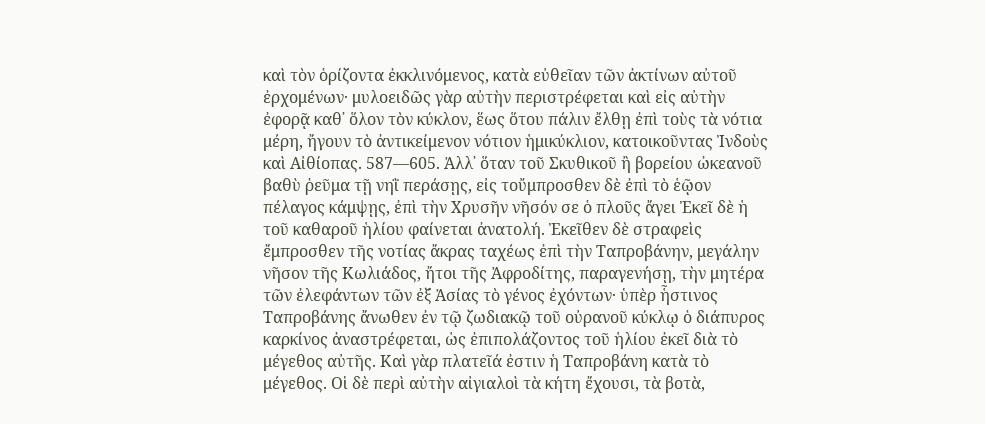καὶ τὸν ὁρίζοντα ἐκκλινόμενος, κατὰ εὐθεῖαν τῶν ἀκτίνων αὐτοῦ ἐρχομένων· μυλοειδῶς γὰρ αὐτὴν περιστρέφεται καὶ εἰς αὐτὴν ἐφορᾷ καθ᾿ ὅλον τὸν κύκλον, ἕως ὅτου πάλιν ἔλθῃ ἐπὶ τοὺς τὰ νότια μέρη, ἤγουν τὸ ἀντικείμενον νότιον ἡμικύκλιον, κατοικοῦντας Ἰνδοὺς καὶ Αἰθίοπας. 587—605. Ἀλλ᾿ ὅταν τοῦ Σκυθικοῦ ἢ βορείου ὠκεανοῦ βαθὺ ῥεῦμα τῇ νηῒ περάσῃς, εἰς τοὔμπροσθεν δὲ ἐπὶ τὸ ἑῷον πέλαγος κάμψῃς, ἐπὶ τὴν Χρυσῆν νῆσόν σε ὁ πλοῦς ἄγει Ἐκεῖ δὲ ἡ τοῦ καθαροῦ ἡλίου φαίνεται ἀνατολή. Ἐκεῖθεν δὲ στραφεὶς ἔμπροσθεν τῆς νοτίας ἄκρας ταχέως ἐπὶ τὴν Ταπροβάνην, μεγάλην νῆσον τῆς Κωλιάδος, ἤτοι τῆς Ἀφροδίτης, παραγενήσῃ, τὴν μητέρα τῶν ἐλεφάντων τῶν ἐξ Ἀσίας τὸ γένος ἐχόντων· ὑπὲρ ἧστινος Ταπροβάνης ἄνωθεν ἐν τῷ ζωδιακῷ τοῦ οὐρανοῦ κύκλῳ ὁ διάπυρος καρκίνος ἀναστρέφεται, ὡς ἐπιπολάζοντος τοῦ ἡλίου ἐκεῖ διὰ τὸ μέγεθος αὐτῆς. Καὶ γὰρ πλατεῖά ἐστιν ἡ Ταπροβάνη κατὰ τὸ μέγεθος. Οἱ δὲ περὶ αὐτὴν αἰγιαλοὶ τὰ κήτη ἔχουσι, τὰ βοτὰ,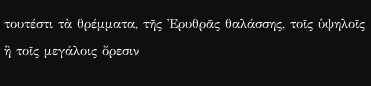τουτέστι τὰ θρέμματα, τῆς Ἐρυθρᾶς θαλάσσης, τοῖς ὑψηλοῖς ἢ τοῖς μεγάλοις ὄρεσιν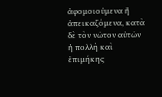ἀφομοιούμενα ἢ ἀπεικαζόμενα, κατὰ δὲ τὸν νῶτον αὐτῶν ἡ πολλὴ καὶ ἐπιμήκης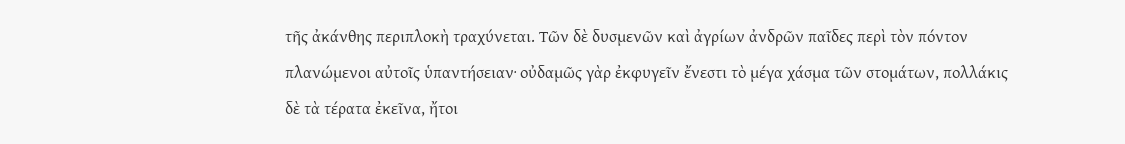τῆς ἀκάνθης περιπλοκὴ τραχύνεται. Τῶν δὲ δυσμενῶν καὶ ἀγρίων ἀνδρῶν παῖδες περὶ τὸν πόντον πλανώμενοι αὐτοῖς ὑπαντήσειαν· οὐδαμῶς γὰρ ἐκφυγεῖν ἔνεστι τὸ μέγα χάσμα τῶν στομάτων, πολλάκις δὲ τὰ τέρατα ἐκεῖνα, ἤτοι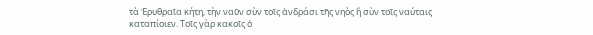τὰ Ἐρυθραῖα κήτη, τὴν ναῦν σὺν τοῖς ἀνδράσι τῆς νηὸς ἢ σὺν τοῖς ναύταις καταπίοιεν. Τοῖς γὰρ κακοῖς ὁ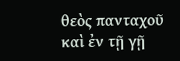θεὸς πανταχοῦ καὶ ἐν τῇ γῇ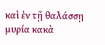καὶ ἐν τῇ θαλάσσῃ μυρία κακὰ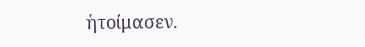ἡτοίμασεν.